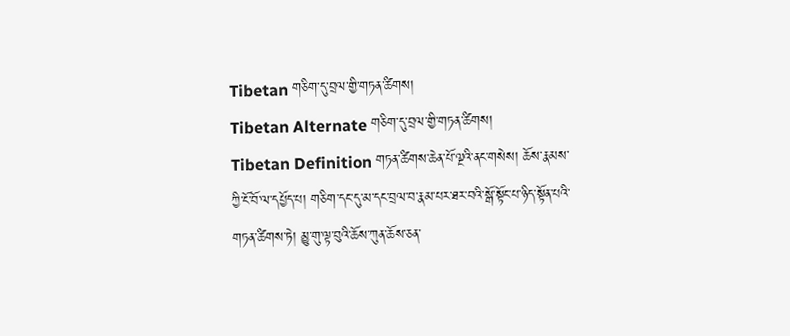Tibetan གཅིག་དུ་བྲལ་གྱི་གཏན་ཚིགས།
Tibetan Alternate གཅིག་དུ་བྲལ་གྱི་གཏན་ཚིགས།
Tibetan Definition གཏན་ཚིགས་ཆེན་པོ་ལྔའི་ནང་གསེས། ཆོས་རྣམས་ཀྱི་ངོ་བོ་ལ་དཔྱོད་པ། གཅིག་དང་དུ་མ་དང་བྲལ་བ་རྣམ་པར་ཐར་བའི་སྒོ་སྟོང་པ་ཉིད་སྟོན་པའི་གཏན་ཚིགས་ཏེ། མྱུ་གུ་ལྟ་བུའི་ཆོས་ཀུན་ཆོས་ཅན་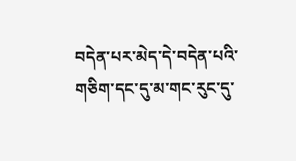བདེན་པར་མེད་དེ་བདེན་པའི་གཅིག་དང་དུ་མ་གང་རུང་དུ་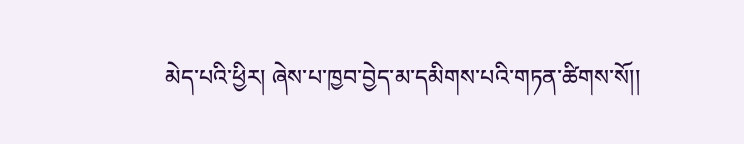མེད་པའི་ཕྱིར། ཞེས་པ་ཁྱབ་བྱེད་མ་དམིགས་པའི་གཏན་ཚིགས་སོ།།